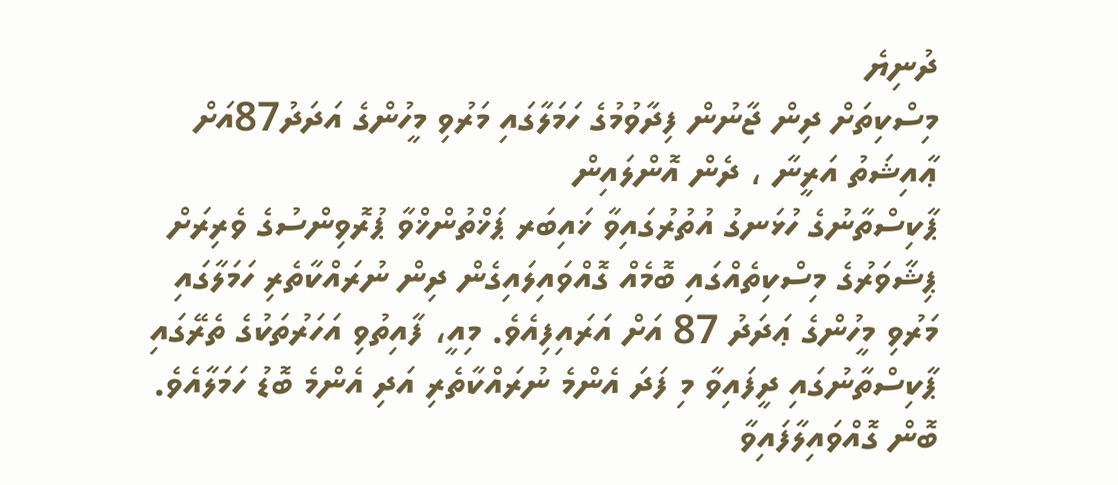ދުނިޔެ
މިސްކިތަށް ދިން ޖާނުން ފިދާވުމުގެ ހަމަލާގައި މަރުވި މީހުންގެ އަދަދު87އަށް
ޢާއިޝަތު އަރީނާ ، ދެން އޮންލައިން
ޕާކިސްތާނުގެ ހުޅަނގު އުތުރުގައިވާ ޚައިބަރ ޕަޚްތުންޚްވާ ޕުރޮވިންސުގެ ވެރިރަށް ޕިޝާވަރުގެ މިސްކިތެއްގައި ބޮމެއް ގޮއްވައިލައިގެން ދިން ނުރައްކާތެރި ހަމަލާގައި މަރުވި މީހުންގެ ޢަދަދު 87 އަށް އަރައިފިއެވެ. މިއީ، ފާއިތުވި އަހަރުތަކުގެ ތެރޭގައި ޕާކިސްތާނުގައި ދީފައިވާ މި ފަދަ އެންމެ ނުރައްކާތެރި އަދި އެންމެ ބޮޑު ހަމަލާއެވެ.
ބޮން ގޮއްވައިލާފައިވާ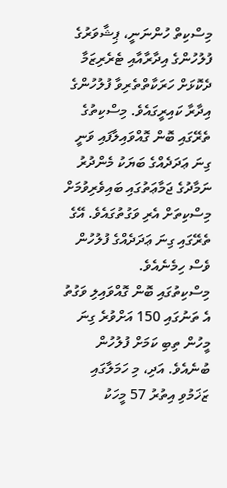މިސްކިތް ހުންނަނީ، ޕިޝާވަރުގެ ފުލުހުންގެ އިދާރާއާއި ޓެރެރިޒަމާ ދެކޮޅަށް ހަރަކާތްތެރިވާ ފުލުހުންގެ އިދާރާ ކައިރީގައެވެ. މިސްކިތުގެ ތެރޭގައި ބޮން ގޮއްވައިލާފައި ވަނީ ގިނަ ޢަދަދެއްގެ ބަޔަކު މެންދުރު ނަމާދުގެ ޖަމާޢަތުގައި ބައިވެރިވުމަށް މިސްކިތަށް އެރި ވަގުތުގައެވެ. އޭގެ ތެރޭގައި ގިނަ ޢަދަދެއްގެ ފުލުހުން ވެސް ހިމެނެއެވެ.
މިސްކިތުގައި ބޮން ގޮއްވައިލި ވަގުތު އެ ތަނުގައި 150 އަށްވުރެ ގިނަ މީހުން ތިބި ކަމަށް ފުލުހުން ބުނެއެވެ. އަދި، މި ހަމަލާގައި ޒަޚަމުވި އިތުރު 57 މީހަކު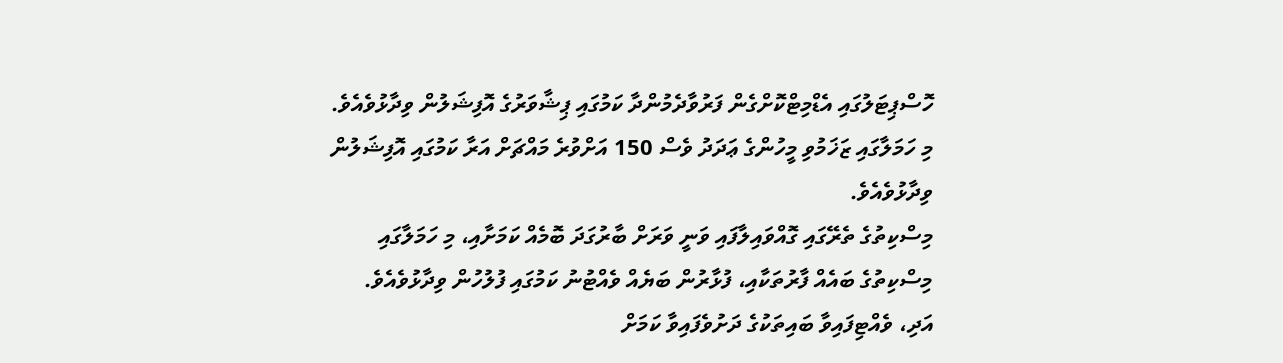ހޮސްޕިޓަލުގައި އެޑްމިޓްކޮށްގެން ފަރުވާދެމުންދާ ކަމުގައި ޕިޝާވަރުގެ އޮފިޝަލުން ވިދާޅުވެއެވެ. މި ހަމަލާގައި ޒަޚަމުވި މީހުންގެ ޢަދަދު ވެސް 150 އަށްވުރެ މައްޗަށް އަރާ ކަމުގައި އޮފިޝަލުން ވިދާޅުވެއެވެ.
މިސްކިތުގެ ތެރޭގައި ގޮއްވައިލާފައި ވަނީ ވަރަށް ބާރުގަދަ ބޮމެއް ކަމަށާއި، މި ހަމަލާގައި މިސްކިތުގެ ބައެއް ފާރުތަކާއި، ފުޅާރުން ބަޔެއް ވެއްޓުނު ކަމުގައި ފުލުހުން ވިދާޅުވެއެވެ. އަދި، ވެއްޓިފައިވާ ބައިތަކުގެ ދަށުވެފައިވާ ކަމަށް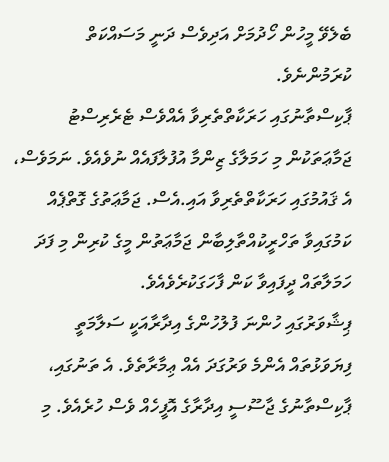ބެލެވޭ މީހުން ހޯދުމަށް އަދިވެސް ދަނީ މަސައްކަތް ކުރަމުންނެވެ.
ޕާކިސްތާނުގައި ހަރަކާތްތެރިވާ އެއްވެސް ޓެރެރިސްޓު ޖަމާޢަތަކުން މި ހަމަލާގެ ޒިންމާ އުފުލާފައެއް ނުވެއެވެ. ނަމަވެސް، އެ ޤައުމުގައި ހަރަކާތްތެރިވާ އައި.އެސް. ޖަމާޢަތުގެ ގޮތްޕެއް ކަމުގައިވާ ތަހްރީކުއްތާލިބާން ޖަމާޢަތުން މީގެ ކުރިން މި ފަދަ ހަމަލާތައް ދީފައިވާ ކަން ފާހަގަކުރެވެއެވެ.
ޕިޝާވަރުގައި ހުންނަ ފުލުހުންގެ އިދާރާއަކީ ސަލާމަތީ ފިޔަވަޅުތައް އެންމެ ވަރުގަދަ އެއް ޢިމާރާތެވެ. އެ ތަނުގައި، ޕާކިސްތާނުގެ ޖާސޫސީ އިދާރާގެ އޮފީހެއް ވެސް ހުރެއެވެ. މި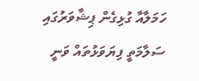ހަމަލާއާ ގުޅިގެން ޕިޝާވަރުގައި ސަލާމަތީ ފިޔަވަޅުތައް ވަނީ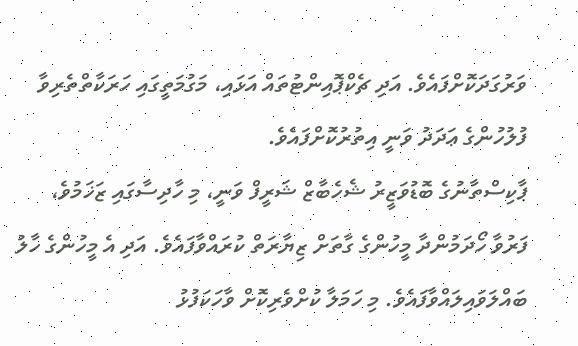ވަރުގަދަކޮށްފައެވެ. އަދި ޗެކްޕޮއިންޓުތައް އަޅައި، މަގުމަތީގައި ހަރަކާތްތެރިވާ ފުލުހުންގެ ޢަދަދު ވަނީ އިތުރުކޮށްފައެވެ.
ޕާކިސްތާނުގެ ބޮޑުވަޒީރު ޝެހެބާޒް ޝަރީފް ވަނީ، މި ހާދިސާގައި ޒަޚަމުވެ، ފަރުވާ ހޯދަމުންދާ މީހުންގެ ގާތަށް ޒިޔާރަތް ކުރައްވާފައެވެ. އަދި އެ މީހުންގެ ހާލު ބައްލަވައިލައްވާފައެވެ. މި ހަމަލާ ކުށްވެރިކޮށް ވާހަކަފުޅު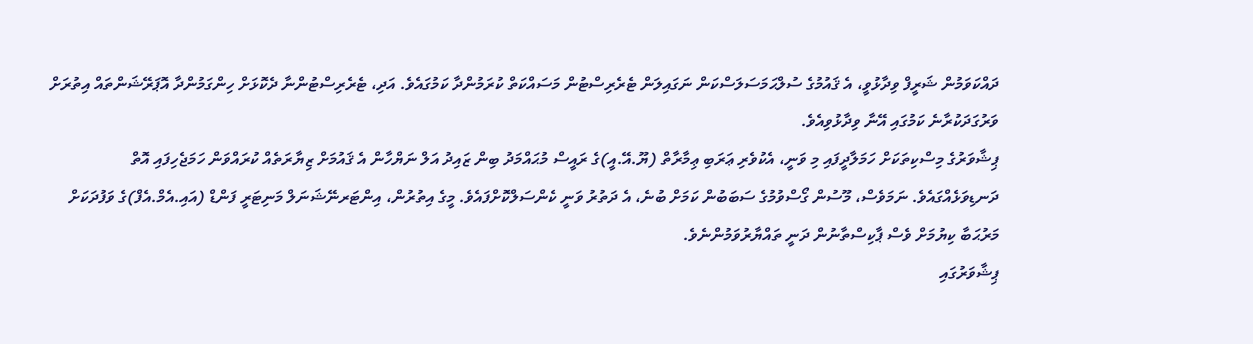ދައްކަވަމުން ޝަރީފް ވިދާޅުވީ، އެ ޤައުމުގެ ސުލްޙަމަސަލަސްކަން ނަގައިލަން ޓެރެރިސްޓުން މަސައްކަތް ކުރަމުންދާ ކަމުގައެވެ. އަދި، ޓެރެރިސްޓުންނާ ދެކޮޅަށް ހިންގަމުންދާ އޮޕަރޭޝަންތައް އިތުރަށް ވަރުގަދަކުރާނެ ކަމުގައި އޭނާ ވިދާޅުވިއެވެ.
ޕިޝާވަރުގެ މިސްކިތަކަށް ހަމަލާދީފައި މި ވަނީ، އެކުވެރި ޢަރަބި ޢިމާރާތް (ޔޫ.އޭ.އީ)ގެ ރައީސް މުޙައްމަދު ބިން ޒައިދު އަލް ނަޔްހާން އެ ޤައުމަށް ޒިޔާރަތެއް ކުރައްވަން ހަމަޖެހިފައި އޮތް ދަނޑިވަޅެއްގައެވެ. ނަމަވެސް، މޫސުން ގޯސްވުމުގެ ސަބަބުން ކަމަށް ބުނެ، އެ ދަތުރު ވަނީ ކެންސަލްކޮށްފައެވެ. މީގެ އިތުރުން، އިންޓަރނޭޝަނަލް މަނިޓަރީ ފަންޑް (އައި.އެމް.އެފް)ގެ ވަފުދަކަށް މަރުޙަބާ ކިޔުމަށް ވެސް ޕާކިސްތާނުން ދަނީ ތައްޔާރުވަމުންނެވެ.
ޕިޝާވަރުގައި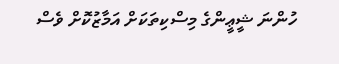ހުންނަ ޝީޢީންގެ މިސްކިތަކަށް އަމާޒުކޮށް ވެސް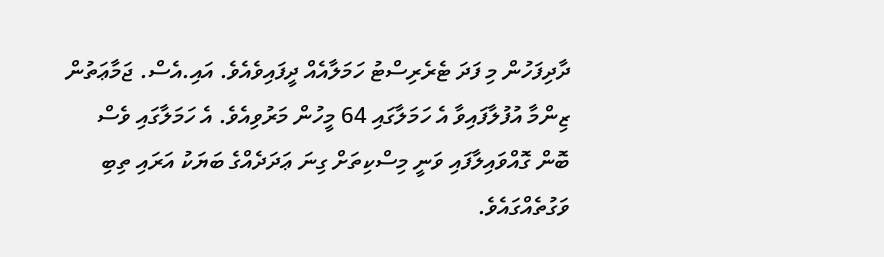ދާދިފަހުން މި ފަދަ ޓެރެރިސްޓު ހަމަލާއެއް ދީފައިވެއެވެ. އައި.އެސް. ޖަމާޢަތުން ޒިންމާ އުފުލާފައިވާ އެ ހަމަލާގައި 64 މީހުން މަރުވިއެވެ. އެ ހަމަލާގައި ވެސް ބޮން ގޮއްވައިލާފައި ވަނީ މިސްކިތަށް ގިނަ ޢަދަދެއްގެ ބަޔަކު އަރައި ތިބި ވަގުތެއްގައެވެ.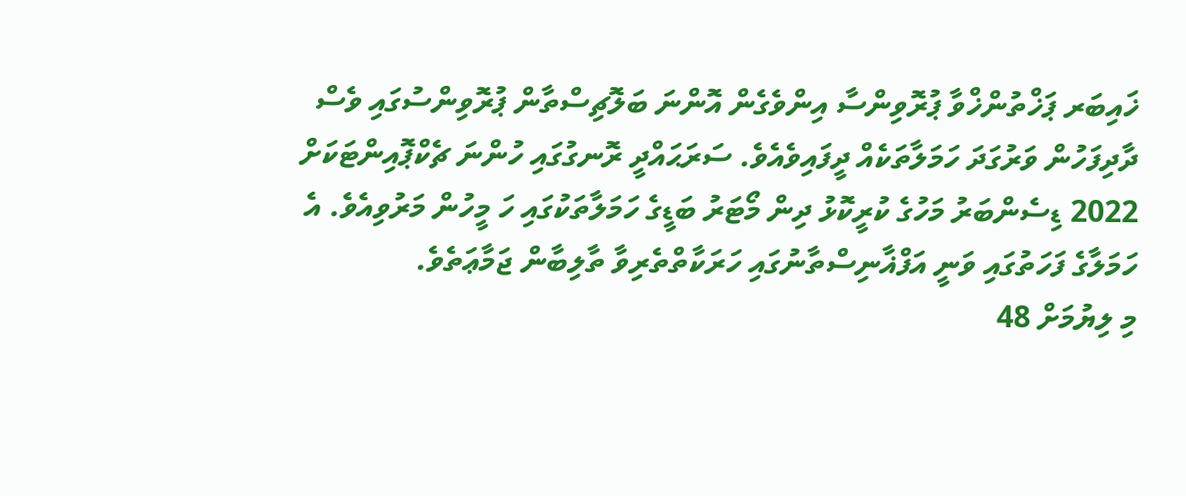ޚައިބަރ ޕަޚްތުންޚްވާ ޕުރޮވިންސާ އިންވެގެން އޮންނަ ބަލޮޗިސްތާން ޕުރޮވިންސުގައި ވެސް ދާދިފަހުން ވަރުގަދަ ހަމަލާތަކެއް ދީފައިވެއެވެ. ސަރަޙައްދީ ރޮނގުގައި ހުންނަ ޗެކްޕޮއިންޓަކަށް 2022 ޑިސެންބަރު މަހުގެ ކުރީކޮޅު ދިން މޯޓަރު ބަޑީގެ ހަމަލާތަކުގައި ހަ މީހުން މަރުވިއެވެ. އެ ހަމަލާގެ ފަހަތުގައި ވަނީ އަފްޣާނިސްތާނުގައި ހަރަކާތްތެރިވާ ތާލިބާން ޖަމާޢަތެވެ.
މި ލިޔުމަށް 48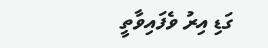ގަޑި އިރު ވެފައިވާތީ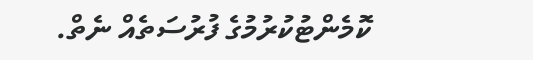ކޮމެންޓުކުރުމުގެ ފުރުސަތެއް ނެތް.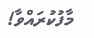މާފުކުރައްވާ!